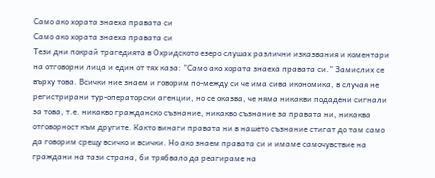Само ако хората знаеха правата си
Само ако хората знаеха правата си
Тези дни покрай трагедията в Охридското езеро слушах различни изказвания и коментари на отговорни лица и един от тях каза: ”Само ако хората знаеха правата си.” Замислих се върху това. Всички ние знаем и говорим по-между си че има сива икономика, в случая не регистрирани тур-операторски агенции, но се оказва, че няма никакви подадени сигнали за това, т.е. никакво гражданско съзнание, никакво съзнание за правата ни, никаква отговорност към другите. Както винаги правата ни в нашето съзнание стигат до там само да говорим срещу всичко и всички. Но ако знаем правата си и имаме самочувствие на граждани на тази страна, би трябвало да реагираме на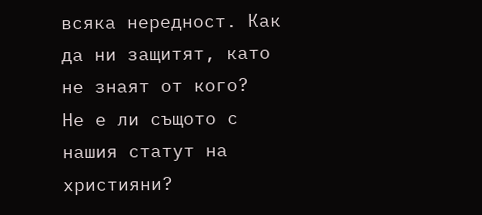всяка нередност. Как да ни защитят, като не знаят от кого?
Не е ли същото с нашия статут на християни?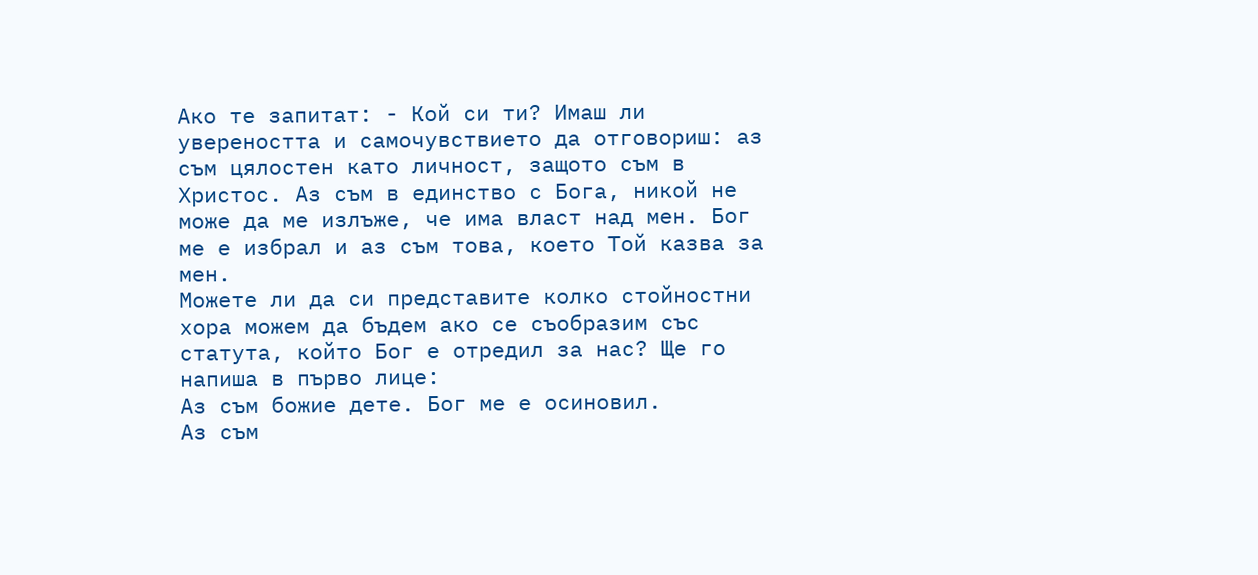Ако те запитат: - Кой си ти? Имаш ли увереността и самочувствието да отговориш: аз съм цялостен като личност, защото съм в Христос. Аз съм в единство с Бога, никой не може да ме излъже, че има власт над мен. Бог ме е избрал и аз съм това, което Той казва за мен.
Можете ли да си представите колко стойностни хора можем да бъдем ако се съобразим със статута, който Бог е отредил за нас? Ще го напиша в първо лице:
Аз съм божие дете. Бог ме е осиновил.
Аз съм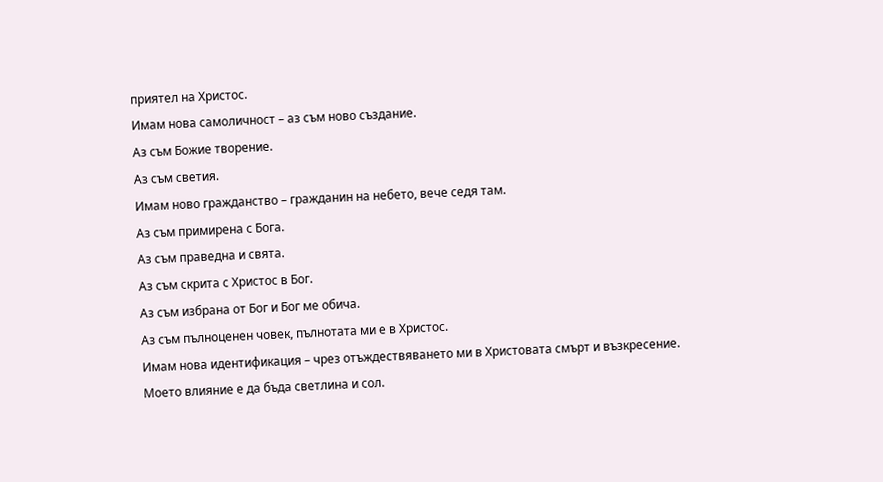приятел на Христос.
Имам нова самоличност – аз съм ново създание.
Аз съм Божие творение.
Аз съм светия.
Имам ново гражданство – гражданин на небето, вече седя там.
Аз съм примирена с Бога.
Аз съм праведна и свята.
Аз съм скрита с Христос в Бог.
Аз съм избрана от Бог и Бог ме обича.
Аз съм пълноценен човек, пълнотата ми е в Христос.
Имам нова идентификация – чрез отъждествяването ми в Христовата смърт и възкресение.
Моето влияние е да бъда светлина и сол.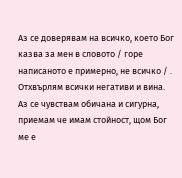Аз се доверявам на всичко, което Бог казва за мен в словото / горе написаното е примерно, не всичко / . Отхвърлям всички негативи и вина. Аз се чувствам обичана и сигурна, приемам че имам стойност, щом Бог ме е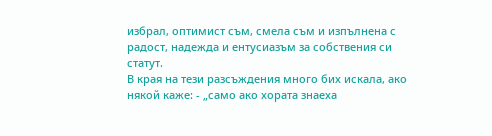избрал, оптимист съм, смела съм и изпълнена с радост, надежда и ентусиазъм за собствения си статут.
В края на тези разсъждения много бих искала, ако някой каже: - „само ако хората знаеха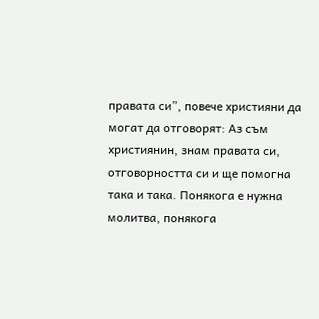правата си”, повече християни да могат да отговорят: Аз съм християнин, знам правата си, отговорността си и ще помогна така и така. Понякога е нужна молитва, понякога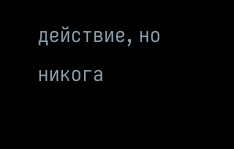действие, но никога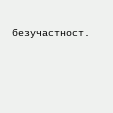безучастност.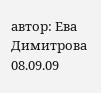автор: Ева Димитрова
08.09.09